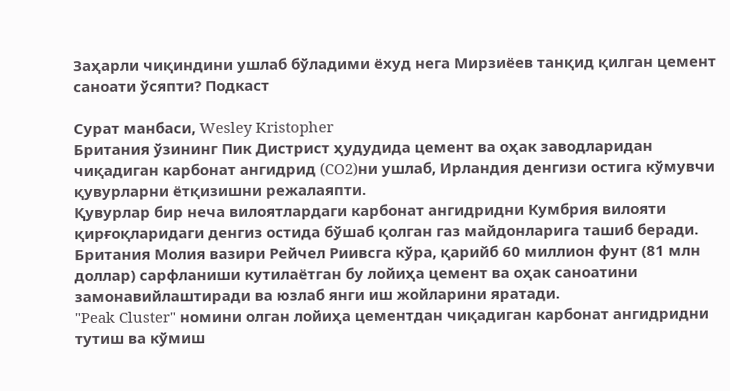Заҳарли чиқиндини ушлаб бўладими ёхуд нега Мирзиёев танқид қилган цемент саноати ўсяпти? Подкаст

Сурат манбаси, Wesley Kristopher
Британия ўзининг Пик Дистрист ҳудудида цемент ва оҳак заводларидан чиқадиган карбонат ангидрид (CO2)ни ушлаб, Ирландия денгизи остига кўмувчи қувурларни ётқизишни режалаяпти.
Қувурлар бир неча вилоятлардаги карбонат ангидридни Кумбрия вилояти қирғоқларидаги денгиз остида бўшаб қолган газ майдонларига ташиб беради.
Британия Молия вазири Рейчел Риивсга кўра, қарийб 60 миллион фунт (81 млн доллар) сарфланиши кутилаётган бу лойиҳа цемент ва оҳак саноатини замонавийлаштиради ва юзлаб янги иш жойларини яратади.
"Peak Cluster" номини олган лойиҳа цементдан чиқадиган карбонат ангидридни тутиш ва кўмиш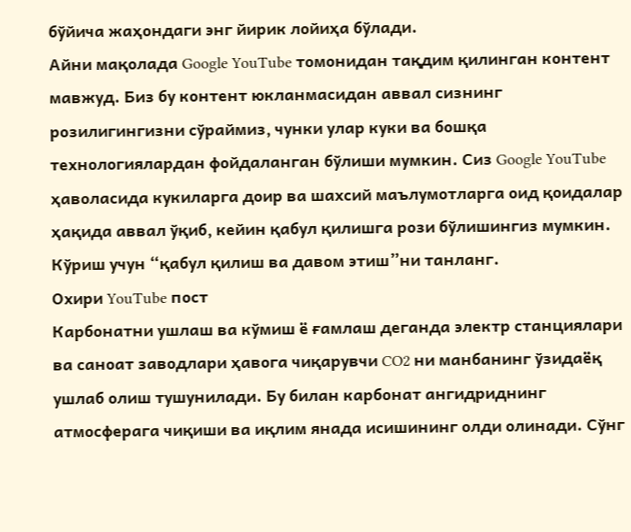бўйича жаҳондаги энг йирик лойиҳа бўлади.
Айни мақолада Google YouTube томонидан тақдим қилинган контент мавжуд. Биз бу контент юкланмасидан аввал сизнинг розилигингизни сўраймиз, чунки улар куки ва бошқа технологиялардан фойдаланган бўлиши мумкин. Сиз Google YouTube ҳаволасида кукиларга доир ва шахсий маълумотларга оид қоидалар ҳақида аввал ўқиб, кейин қабул қилишга рози бўлишингиз мумкин. Кўриш учун “қабул қилиш ва давом этиш”ни танланг.
Охири YouTube пост
Карбонатни ушлаш ва кўмиш ё ғамлаш деганда электр станциялари ва саноат заводлари ҳавога чиқарувчи CO2 ни манбанинг ўзидаёқ ушлаб олиш тушунилади. Бу билан карбонат ангидриднинг атмосферага чиқиши ва иқлим янада исишининг олди олинади. Сўнг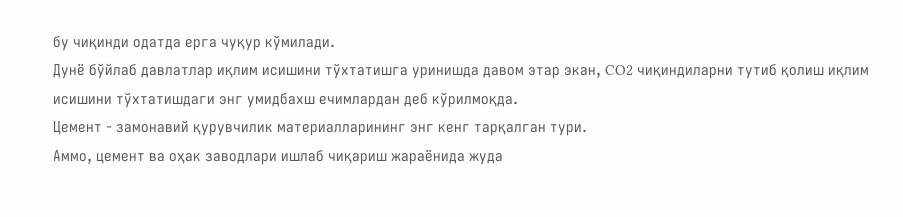бу чиқинди одатда ерга чуқур кўмилади.
Дунё бўйлаб давлатлар иқлим исишини тўхтатишга уринишда давом этар экан, CO2 чиқиндиларни тутиб қолиш иқлим исишини тўхтатишдаги энг умидбахш ечимлардан деб кўрилмоқда.
Цемент - замонавий қурувчилик материалларининг энг кенг тарқалган тури.
Аммо, цемент ва оҳак заводлари ишлаб чиқариш жараёнида жуда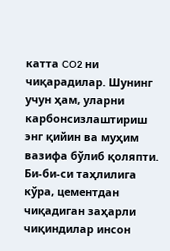катта CO2 ни чиқарадилар. Шунинг учун ҳам, уларни карбонсизлаштириш энг қийин ва муҳим вазифа бўлиб қоляпти.
Би-би-си таҳлилига кўра, цементдан чиқадиган заҳарли чиқиндилар инсон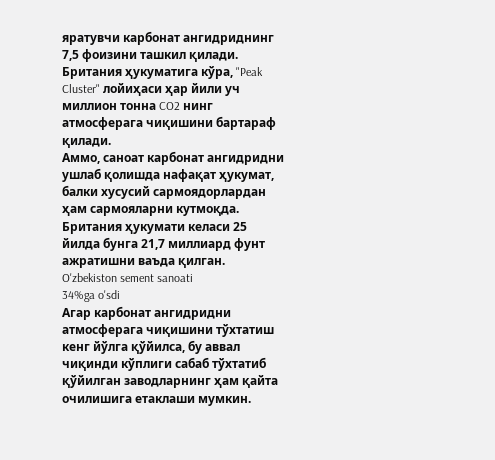яратувчи карбонат ангидриднинг 7,5 фоизини ташкил қилади.
Британия ҳукуматига кўра, "Peak Cluster" лойиҳаси ҳар йили уч миллион тонна CO2 нинг атмосферага чиқишини бартараф қилади.
Аммо, саноат карбонат ангидридни ушлаб қолишда нафақат ҳукумат, балки хусусий сармоядорлардан ҳам сармояларни кутмоқда.
Британия ҳукумати келаси 25 йилда бунга 21,7 миллиард фунт ажратишни ваъда қилган.
O'zbekiston sement sanoati
34%ga o'sdi
Агар карбонат ангидридни атмосферага чиқишини тўхтатиш кенг йўлга қўйилса, бу аввал чиқинди кўплиги сабаб тўхтатиб қўйилган заводларнинг ҳам қайта очилишига етаклаши мумкин.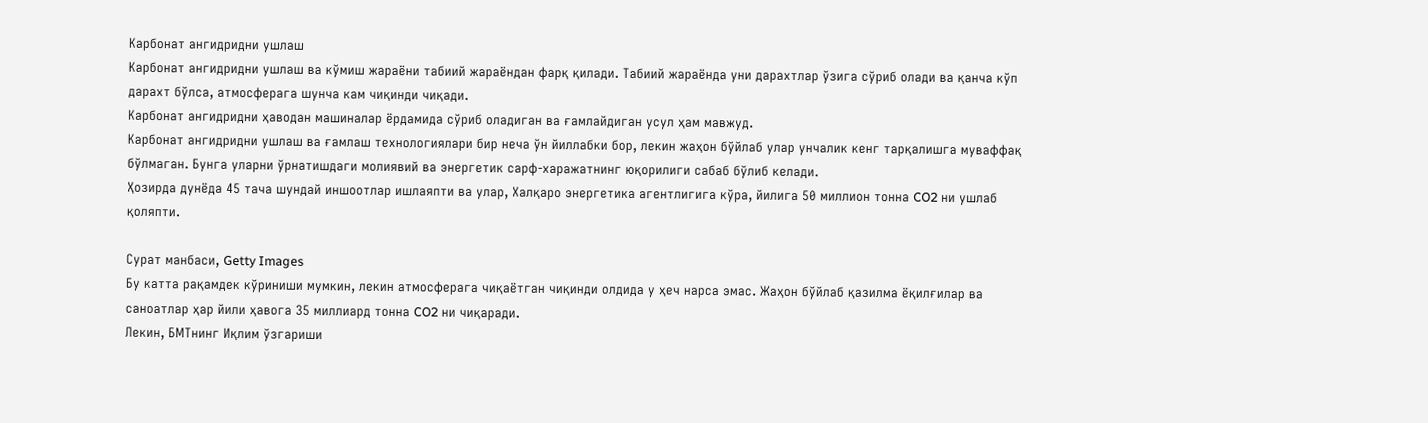Карбонат ангидридни ушлаш
Карбонат ангидридни ушлаш ва кўмиш жараёни табиий жараёндан фарқ қилади. Табиий жараёнда уни дарахтлар ўзига сўриб олади ва қанча кўп дарахт бўлса, атмосферага шунча кам чиқинди чиқади.
Карбонат ангидридни ҳаводан машиналар ёрдамида сўриб оладиган ва ғамлайдиган усул ҳам мавжуд.
Карбонат ангидридни ушлаш ва ғамлаш технологиялари бир неча ўн йиллабки бор, лекин жаҳон бўйлаб улар унчалик кенг тарқалишга муваффақ бўлмаган. Бунга уларни ўрнатишдаги молиявий ва энергетик сарф-харажатнинг юқорилиги сабаб бўлиб келади.
Ҳозирда дунёда 45 тача шундай иншоотлар ишлаяпти ва улар, Халқаро энергетика агентлигига кўра, йилига 50 миллион тонна CO2 ни ушлаб қоляпти.

Сурат манбаси, Getty Images
Бу катта рақамдек кўриниши мумкин, лекин атмосферага чиқаётган чиқинди олдида у ҳеч нарса эмас. Жаҳон бўйлаб қазилма ёқилғилар ва саноатлар ҳар йили ҳавога 35 миллиард тонна CO2 ни чиқаради.
Лекин, БМТнинг Иқлим ўзгариши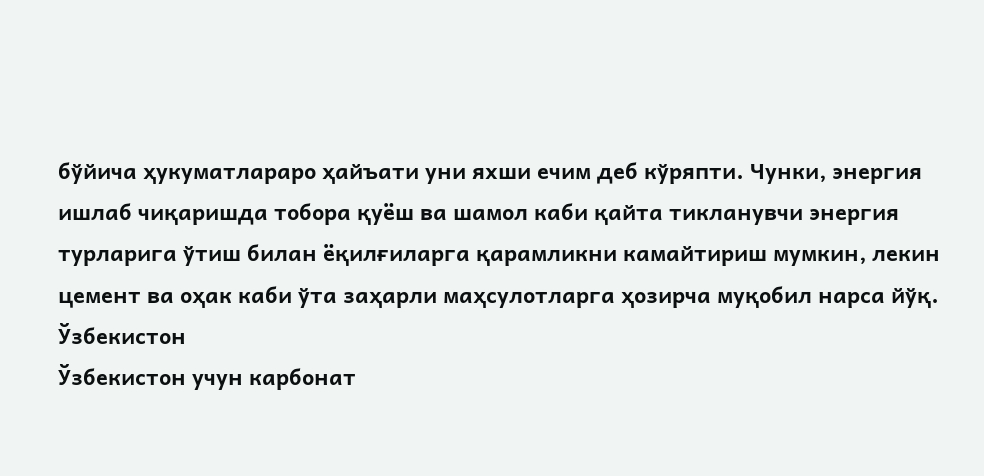бўйича ҳукуматлараро ҳайъати уни яхши ечим деб кўряпти. Чунки, энергия ишлаб чиқаришда тобора қуёш ва шамол каби қайта тикланувчи энергия турларига ўтиш билан ёқилғиларга қарамликни камайтириш мумкин, лекин цемент ва оҳак каби ўта заҳарли маҳсулотларга ҳозирча муқобил нарса йўқ.
Ўзбекистон
Ўзбекистон учун карбонат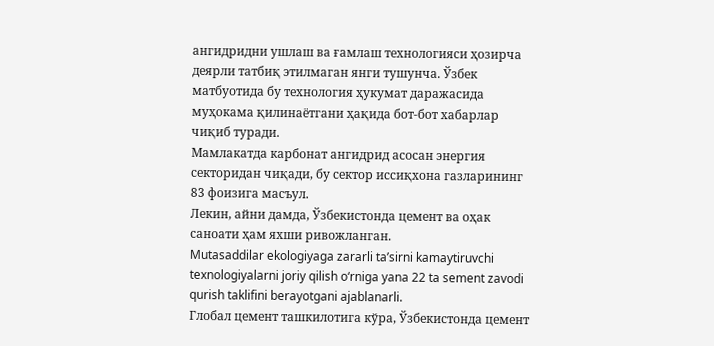ангидридни ушлаш ва ғамлаш технологияси ҳозирча деярли татбиқ этилмаган янги тушунча. Ўзбек матбуотида бу технология ҳукумат даражасида муҳокама қилинаётгани ҳақида бот-бот хабарлар чиқиб туради.
Мамлакатда карбонат ангидрид асосан энергия секторидан чиқади, бу сектор иссиқхона газларининг 83 фоизига масъул.
Лекин, айни дамда, Ўзбекистонда цемент ва оҳак саноати ҳам яхши ривожланган.
Mutasaddilar ekologiyaga zararli ta’sirni kamaytiruvchi texnologiyalarni joriy qilish o‘rniga yana 22 ta sement zavodi qurish taklifini berayotgani ajablanarli.
Глобал цемент ташкилотига кўра, Ўзбекистонда цемент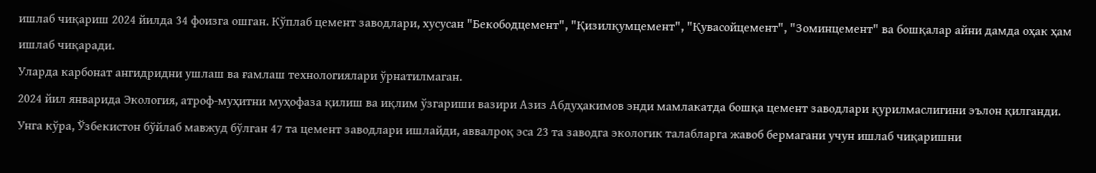ишлаб чиқариш 2024 йилда 34 фоизга ошган. Кўплаб цемент заводлари, хусусан "Бекободцемент", "Қизилқумцемент", "Қувасойцемент", "Зоминцемент" ва бошқалар айни дамда оҳак ҳам ишлаб чиқаради.
Уларда карбонат ангидридни ушлаш ва ғамлаш технологиялари ўрнатилмаган.
2024 йил январида Экология, атроф-муҳитни муҳофаза қилиш ва иқлим ўзгариши вазири Азиз Абдуҳакимов энди мамлакатда бошқа цемент заводлари қурилмаслигини эълон қилганди.
Унга кўра, Ўзбекистон бўйлаб мавжуд бўлган 47 та цемент заводлари ишлайди, аввалроқ эса 23 та заводга экологик талабларга жавоб бермагани учун ишлаб чиқаришни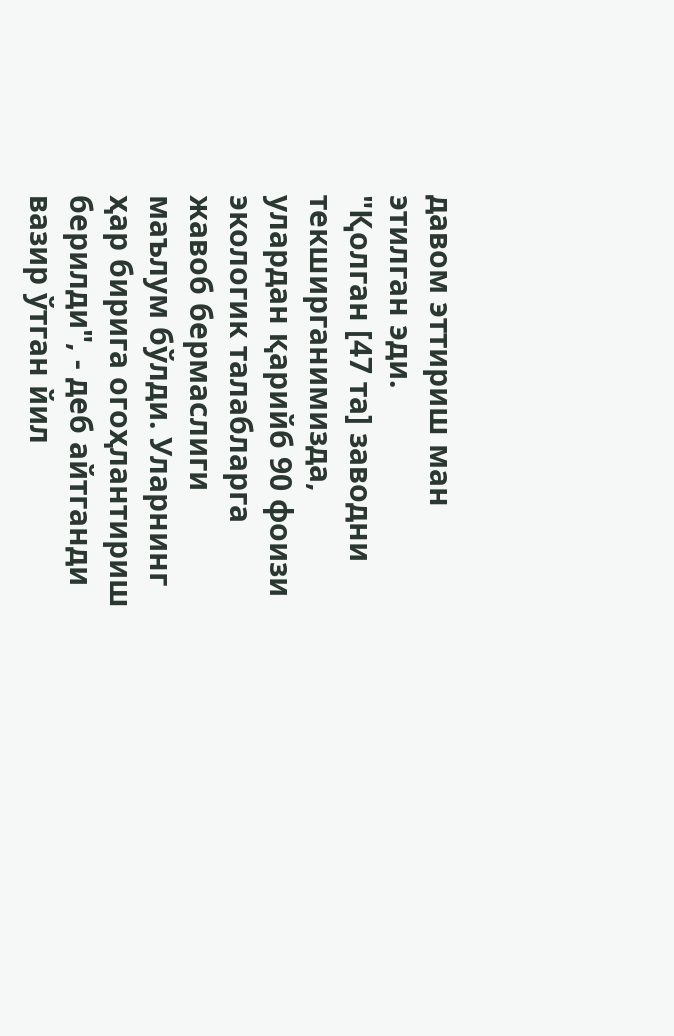давом эттириш ман этилган эди.
"Қолган [47 та] заводни текширганимизда, улардан қарийб 90 фоизи экологик талабларга жавоб бермаслиги маълум бўлди. Уларнинг ҳар бирига огоҳлантириш берилди", - деб айтганди вазир ўтган йил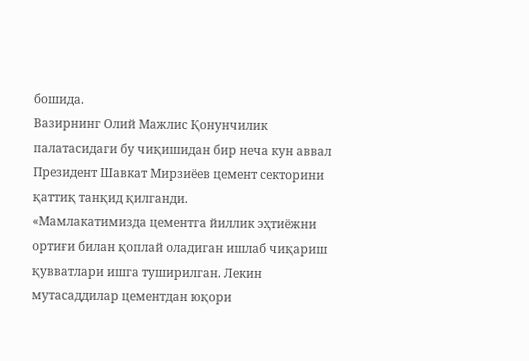бошида.
Вазирнинг Олий Мажлис Қонунчилик палатасидаги бу чиқишидан бир неча кун аввал Президент Шавкат Мирзиёев цемент секторини қаттиқ танқид қилганди.
«Мамлакатимизда цементга йиллик эҳтиёжни ортиғи билан қоплай оладиган ишлаб чиқариш қувватлари ишга туширилган. Лекин мутасаддилар цементдан юқори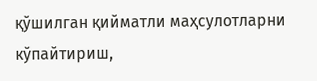қўшилган қийматли маҳсулотларни кўпайтириш,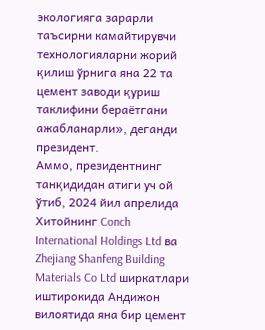экологияга зарарли таъсирни камайтирувчи технологияларни жорий қилиш ўрнига яна 22 та цемент заводи қуриш таклифини бераётгани ажабланарли», деганди президент.
Аммо, президентнинг танқидидан атиги уч ой ўтиб, 2024 йил апрелида Хитойнинг Conch International Holdings Ltd ва Zhejiang Shanfeng Building Materials Co Ltd ширкатлари иштирокида Андижон вилоятида яна бир цемент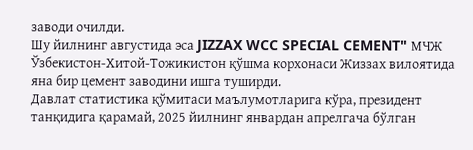заводи очилди.
Шу йилнинг августида эса JIZZAX WCC SPECIAL CEMENT" МЧЖ Ўзбекистон-Хитой-Тожикистон қўшма корхонаси Жиззах вилоятида яна бир цемент заводини ишга туширди.
Давлат статистика қўмитаси маълумотларига кўра, президент танқидига қарамай, 2025 йилнинг январдан апрелгача бўлган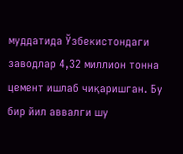муддатида Ўзбекистондаги заводлар 4,32 миллион тонна цемент ишлаб чиқаришган. Бу бир йил аввалги шу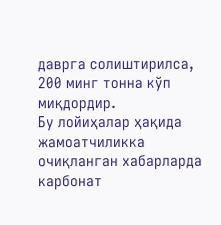даврга солиштирилса, 200 минг тонна кўп миқдордир.
Бу лойиҳалар ҳақида жамоатчиликка очиқланган хабарларда карбонат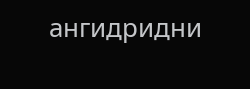ангидридни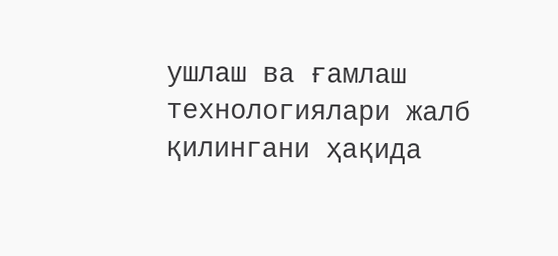ушлаш ва ғамлаш технологиялари жалб қилингани ҳақида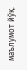маълумот йўқ.